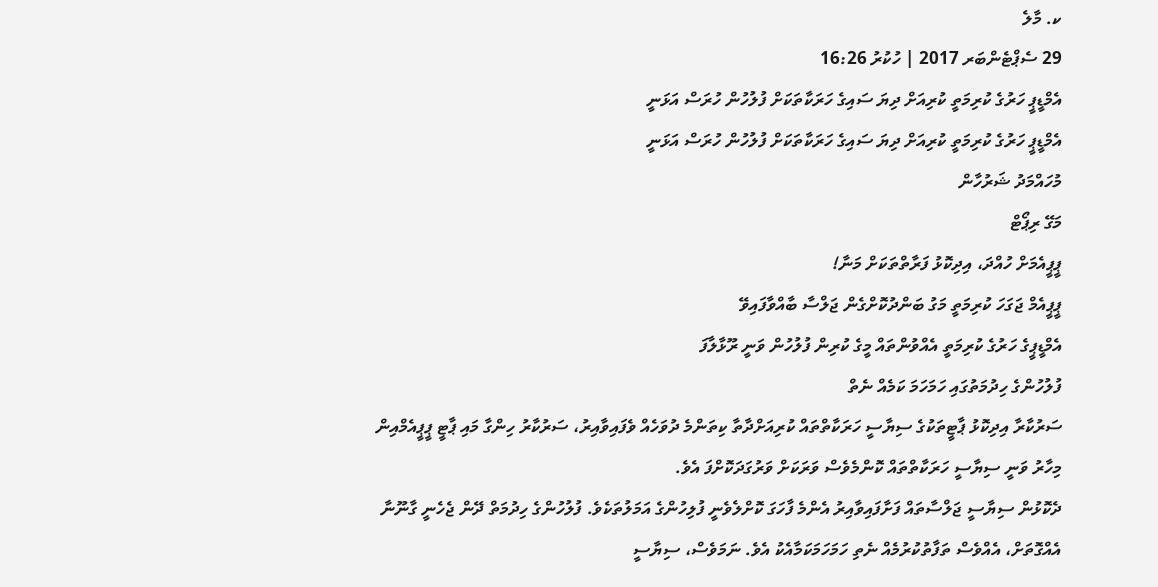ކ. މާލެ
29 ސެޕްޓެންބަރ 2017 | ހުކުރު 16:26
އެމްޑީޕީ ހަރުގެ ކުރިމަތީ ކުރިއަށް ދިޔަ ސައިގެ ހަރަކާތަކަށް ފުލުހުން ހުރަސް އަޅަނީ
އެމްޑީޕީ ހަރުގެ ކުރިމަތީ ކުރިއަށް ދިޔަ ސައިގެ ހަރަކާތަކަށް ފުލުހުން ހުރަސް އަޅަނީ
މުހައްމަދު ޝަރުހާން
މަގޭ ރިޕޯޓް
ޕީޕީއެމަށް ހުއްދަ، އިދިކޮޅު ފަރާތްތަކަށް މަނާ!
ޕީޕީއެމް ޖަގަހަ ކުރިމަތީ މަގު ބަންދުކޮށްގެން ޖަލްސާ ބާއްވާފައިވޭ
އެމްޑީޕީގެ ހަރުގެ ކުރިމަތީ އެއްވުންތައް މީގެ ކުރިން ފުލުހުން ވަނީ ރޫޅާލާފަ
ފުލުހުންގެ ހިދުމަތުގައި ހަމަހަމަ ކަމެއް ނެތް
ސަރުކާރާ އިދިކޮޅު ޕާޓީތަކުގެ ސިޔާސީ ހަރަކާތްތައް ކުރިއަށްދާތާ ކިތަންމެ ދުވަހެއް ވެފައިވާއިރު، ސަރުކާރު ހިންގާ މައި ޕާޓީ ޕީޕީއެމްއިން މިހާރު ވަނީ ސިޔާސީ ހަރަކާތްތައް ކޮންމެވެސް ވަރަކަށް ވަރުގަދަކޮށްފަ އެވެ.
ދެކޮޅުން ސިޔާސީ ޖަލްސާތައް ފަށާފައިވާއިރު އެންމެ ފާހަގަ ކޮށްލެވެނީ ފުލިހުންގެ އަމަލުތަކެވެ. ފުލުހުންގެ ހިދުމަތް ދޭން ޖެހެނީ ގާނޫނާ އެއްގޮތަށް، އެއްވެސް ތަފާތުކުރުމެއް ނެތި ހަމަހަމަކަމާއެކު އެވެ. ނަމަވެސް، ސިޔާސީ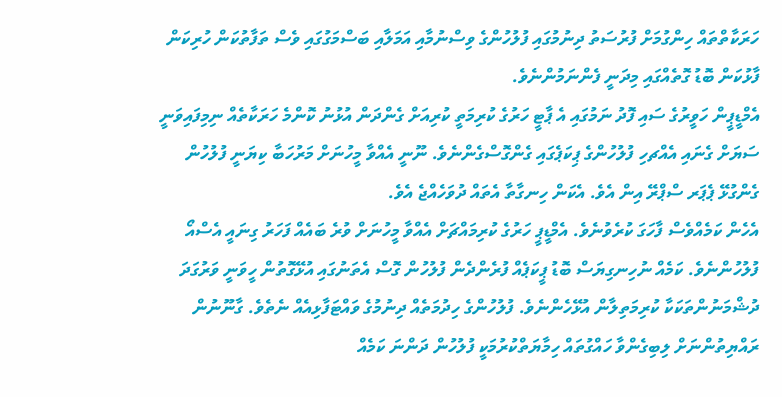ހަރަކާތްތައް ހިންގުމަށް ފުރުސަތު ދިނުމުގައި ފުލުހުންގެ ވިސްނުމާއި އަމަލާއި ބަސްމަގުގައި ވެސް ތަފާތުކަން ހުރިކަން ފާޅުކަން ބޮޑު ގޮތެއްގައި މިދަނީ ފެންނަމުންނެވެ.
އެމްޑީޕީން ހަވީރުގެ ސައި ފޮދު ނަމުގައި އެ ޕާޓީ ހަރުގެ ކުރިމަތީ ކުރިއަށް ގެންދަން އުޅުނު ކޮންމެ ހަރަކާތެއް ނިމިފައިވަނީ ސަޔަށް ގެނައި އެއްޗހި ފުލުހުންގެ ޕިކަޕެގައި ގެންގޮސްގެންނެވެ. ނޫނީ އެއްވާ މީހުނަށް މަރުހަބާ ކިޔަނީ ފުލުހުން ގެންގުޅޭ ޕެޕަރ ސްޕްރޭ އިން އެވެ. އެކަން ހިނގާތާ އެތައް ދުވަހެއްޖެ އެވެ.
އެހެން ކަމެއްވެސް ފާހަގަ ކުރެވުނެވެ. އެމްޑީޕީ ހަރުގެ ކުރިމައްޗަށް އެއްވާ މީހުނަށް ވުރެ ބައެއް ފަހަރު ގިނައީ އެސްއޯ ފުލުހުންނެވެ. ކަމެއް ނުހިނގިޔަސް ބޮޑު ޕީކަޕެއް ފުރެންދެން ފުލުހުން ގޮސް އެތަނުގައި އުޅޭގޮތުން ހީވަނީ ވަރުގަދަ ދުޝްމަނުންތަކަކާ ކުރިމަތިލާން އުޅޭހެންނެވެ. ފުލުހުންގެ ހިދުމަތެއް ދިނުމުގެ ވައްޓަފާޅިއެއް ނެތެވެ. ގާނޫނުން ރައްޔިތުންނަށް ލިބިގެންވާ ހައްގުތައް ހިމާޔަތްކުރުމަކީ ފުލުހުން ދަންނަ ކަމެއް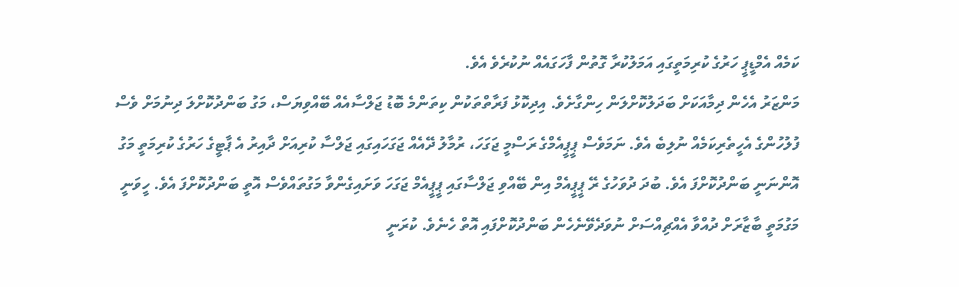ކަމެއް އެމްޑީޕީ ހަރުގެ ކުރިމަތީގައި އަމަލުކުރާ ގޮތުން ފާހަގައެއް ނުކުރެވެ އެވެ.
މަންޒަރު އެހެން ދިމާއަކަށް ބަދަލުކޮށްލަން ހިންގާށެވެ. އިދިކޮޅު ފަރާތްތަކުން ކިތަންމެ ބޮޑު ޖަލްސާއެއް ބޭއްވިޔަސް، މަގު ބަންދުކޮށްލަ ދިނުމަށް ވެސް ފުލުހުންގެ އެހީތެރިކަމެއް ނުލިބެ އެވެ. ނަމަވެސް ޕީޕީއެމްގެ ރަސްމީ ޖަގަހަ، ރުމާލު ދޭއެއް ޖަގަހައިގައި ޖަލްސާ ކުރިއަށް ދާއިރު އެ ޕާޓީގެ ހަރުގެ ކުރިމަތީ މަގު އޮންނަނީ ބަންދުކޮށްފަ އެވެ. ބުދަ ދުވަހުގެ ރޭ ޕީޕީއެމް އިން ބޭއްވި ޖަލްސާގައި ޕީޕީއެމް ޖަގަހަ ވަށައިގެންވާ މަގުތައްވެސް އޮތީ ބަންދުކޮށްފަ އެވެ. ހީވަނީ މަގުމަތީ ބާޒާރަށް ދުއްވާ އެއްޗިއްސަށް ނުވަދެވޭނެހެން ބަންދުކޮށްފައި އޮތް ހެނެވެ. ކުރަނީ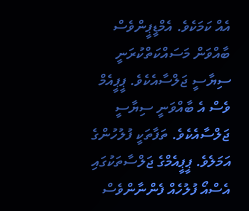އެއް ކަމަކެވެ. އެމްޑީޕީންވެސް ބާއްވަން މަސައްކަތްކުރަނީ ސިޔާސީ ޖަލްސާއެކެވެ. ޕީޕީއެމް ވެސް އެ ބާއްވަނީ ސިޔާސީ ޖަލްސާއެކެވެ. ތަފާތަކީ ފުލުހުންގެ އަމަލެވެ. ޕީޕީއެމްގެ ޖަލްސާތަކުގައި އެސްއޯ ފުލުހެއް ފެންނާންވެސް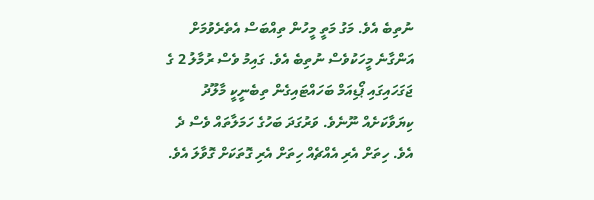ނުތިބެ އެވެ. މަގު މަތީ މީހުން ތިއްބަސް އެތެރެވުމަށް އަންގާނެ މީހަކުވެސް ނުތިބެ އެވެ. ގައިމު ވެސް ރުމާލު 2 ގެ ޖަގަހައިގައި ޕޯޑިއަމް ބަހައްޓައިގެން ތިބެނީކީ މާލޫދު ކިޔަވާކަށެއް ނޫނެވެ. ވަރުގަދަ ބަހުގެ ހަމަލާތައް ވެސް ދެ އެވެ. ހިތަށް އެރި އެއްޗެއް ހިތަށް އެރި ގޮތަކަށް ގޮވާލަ އެވެ.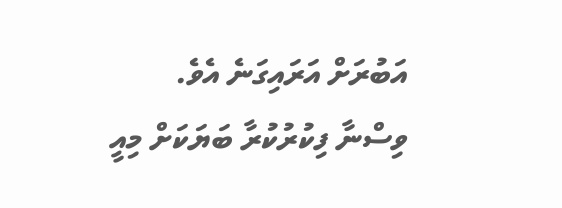އަބުރަށް އަރައިގަނެ އެވެ.
ވިސްނާ ފިކުރުކުރާ ބަޔަކަށް މިއީ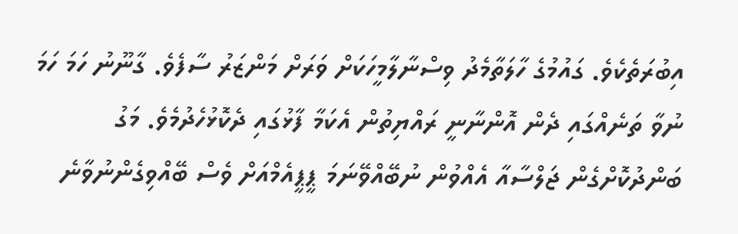އިބުރަތެކެވެ. ގައުމުގެ ހާލަތާމެދު ވިސްނާލާމީހަކަށް ވަރަށް މަންޒަރު ސާފެވެ. ގާނޫނު ހަމަ ހަމަ ނުވާ ތަނެއްގައި ދެން އޮންނާނީ ރައްޔިތުން އެކަމާ ފާޅުގައި ދެކޮޅުހެދުމެވެ. މަގު ބަންދުކޮށްގެން ޖަލްސާއާ އެއްވުން ނުބޭއްވޭނަމަ ޕީޕީއެމްއަށް ވެސް ބޭއްވިގެންނުވާނެ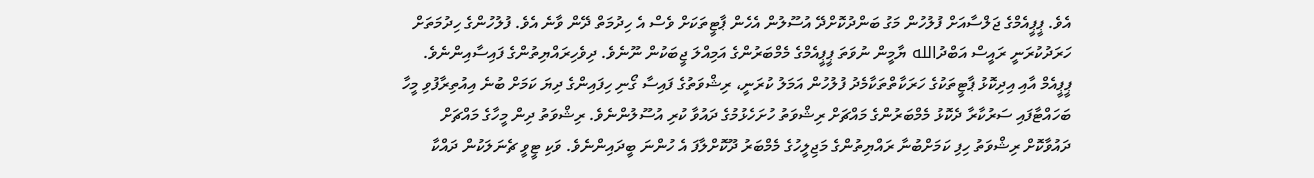އެވެ. ޕީޕީއެމްގެ ޖަލްސާއަށް ފުލުހުން މަގު ބަންދުކޮށްދޭ އުސޫލުން އެހެން ޕާޓީތަކަށް ވެސް އެ ހިދުމަތް ދޭން ވާނެ އެވެ. ފުލުހުންގެ ހިދުމަތަށް ހަރަދުކުރަނީ ރައީސް އަބްދުالله ޔާމީން ނުވަތަ ޕީޕީއެމްގެ މެމްބަރުންގެ އަމިއްލަ ޖީބަކުން ނޫނެވެ. ދިވެހިރައްޔިތުންގެ ފައިސާއިންނެވެ.
ޕީޕީއެމް އާއި އިދިކޮޅު ޕާޓީތަކުގެ ހަރަކާތްތަކާމެދު ފުލުހުން އަމަލު ކުރަނީ، ރިޝްވަތުގެ ފައިސާ ގޯނި ހިފައިންގެ ދިޔަ ކަމަށް ބުނެ އިއުތިރާފުވި މީހާ ބަހައްޓާފައި ސަރުކާރާ ދެކޮޅު މެމްބަރުންގެ މައްޗަށް ރިޝްވަތު ހުށަހެޅުމުގެ ދައުވާ ކުރި އުސޫލުންނެވެ. ރިޝްވަތު ދިން މީހާގެ މައްޗަށް ދައުވާކޮށް ރިޝްވަތު ހިފި ކަމަށްބުނާ ރައްޔިތުންގެ މަޖިލީހުގެ މެމްބަރު ދޫކޮށްލާފަ އެ ހުންނަ ބީދައިންނެވެ. ވަކި ޓީވީ ޗެނަލަކުން ދައްކާ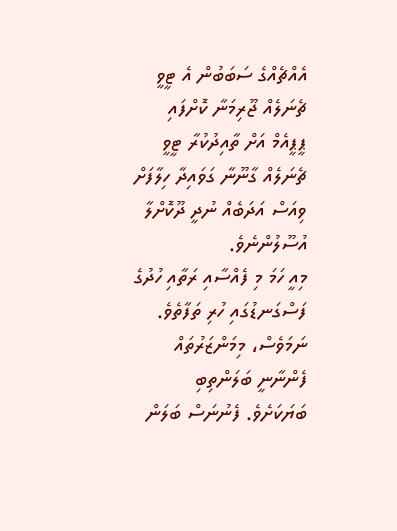އެއްޗެއްގެ ސަބަބުން އެ ޓީވީ ޗެނަލެއް ޖޫރިމަނާ ކޮށްފައި ޕީޕީއެމް އަށް ތާއިދުކުރާ ޓީވީ ޗެނަލެއް ގާނޫނާ ގަވައިދާ ހިލާފަށް ވިއަސް އަދަބެއް ނުދީ ދޫކޮށްލާ އުސޫލުންނެވެ.
މިއީ ހަމަ މި ފެއްސާއި ރަތާއި ހުދުގެ ފަސްގަނޑުގައި ހުރި ތަފާތެވެ. ނަމަވެސް، މިމަންޒަރުތައް ފެންނާނީ ބަލަންތިބި ބަޔަކަށެވެ. ފެނުނަސް ބަލަން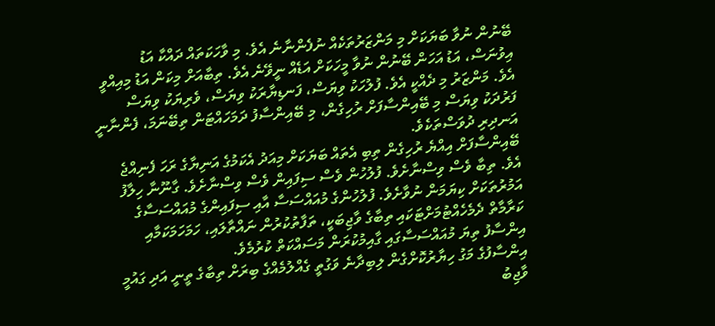ބޭނުން ނުވާ ބަޔަކަށް މި މަންޒަރުތަކެއް ނުފެންނާނެ އެވެ. މި ވާހަކަތައް ދައްކާ އަޑު އިވުނަސް، އަޑު އަހަން ބޭނުން ނުވާ މީހަކަށް އަޑެއް ނީވޭނެ އެވެ. ތިބާއަށް މިކަން އަޑު މިއިއްވީ އެވެ. މަންޒަރު މި ދެއްކީ އެވެ. ފުލުހަކު ވިޔަސް، ފަނޑިޔާރަކު ވިޔަސް، ވެރިޔަކު ވިޔަސް ފަރުދަކު ވިޔަސް މި ބޭއިންސާފަށް ރުހިގެން، މި ބޭއިންސާފު ދަމަހައްޓަން ތިބޭނަމަ، ފެންނާނީ އަނދިރި ދުވަސްތަކެވެ.
ބޭއިންސާފަށް އިއްޔެ ރުހިގެން ތިބި އެތައް ބަޔަކަށް މިއަދު އެކަމުގެ އަނިޔާގެ ރަހަ ފެނިއްޖެ އެވެ. ތިބާ ވެސް ވިސްނާށެވެ. ފުލުހުން ވެސް ސިފައިން ވެސް ވިސްނާށެވެ. ގާނޫނާ ހިލާފު އަމުރުތަކަށް ކިޔަމަން ނުވާށެވެ. ފުލުހުންގެ މުއައްސަސާ އާއި ސިފައިންގެ މުއައްސަސާގެ ކަރާމާތް ދެމެހެއްޓުމަށްޓަކައި ތިބާގެ ވާޖިބަކީ، ތަފާތުކުރުން ނައްތާލައި، ހަމަހަމަކަމާއި އިންސާފު ތިޔަ މުއައްސަސާގައި ގާއިމުކުރަން މަސައްކަތް ކުރުމެވެ.
އިންސާފުގެ މަގު ހިޔާރުކޮށްގެން ލިބިދާނެ ވަގުތީ ގެއްލުމެއްގެ ބިރަށް ތިބާގެ ތީނީ އަދި ގައުމީ ވާޖިބު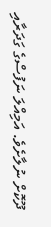ދޫކޮށް ނުލާށެވެ. އަމިއްލަ ނަފުސްގެ ގަދަރާއި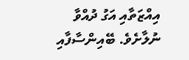އިއްޒަތާއި އަގު ދުއްވާ ނުލާށެވެ. ބޭއިންސާފާއި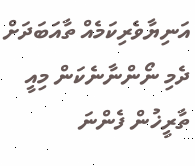އަނިޔާވެރިކަމެއް ތާއަބަދަށް ދެމި ނޯންނާނެކަން މިއީ ތާރީޚުން ފެންނަ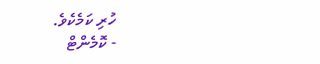ހުރި ކަމެކެވެ.
- ކޮމެންޓް